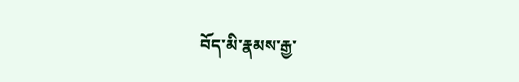བོད་མི་རྣམས་རྒྱ་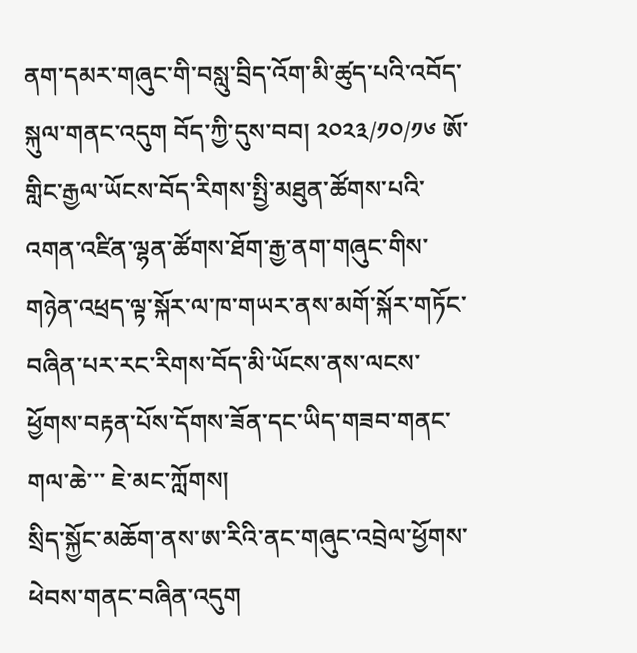ནག་དམར་གཞུང་གི་བསླུ་བྲིད་འོག་མི་ཚུད་པའི་འབོད་སྐུལ་གནང་འདུག བོད་ཀྱི་དུས་བབ། ༢༠༢༣/༡༠/༡༦ ཨོ་གླིང་རྒྱལ་ཡོངས་བོད་རིགས་སྤྱི་མཐུན་ཚོགས་པའི་འགན་འཛིན་ལྷན་ཚོགས་ཐོག་རྒྱ་ནག་གཞུང་གིས་གཉེན་འཕྲད་ལྟ་སྐོར་ལ་ཁ་གཡར་ནས་མགོ་སྐོར་གཏོང་བཞིན་པར་རང་རིགས་བོད་མི་ཡོངས་ནས་ལངས་ཕྱོགས་བརྟན་པོས་དོགས་ཟོན་དང་ཡིད་གཟབ་གནང་གལ་ཆེ་་་ ཇེ་མང་ཀློགས།
སྲིད་སྐྱོང་མཆོག་ནས་ཨ་རིའི་ནང་གཞུང་འབྲེལ་ཕྱོགས་ཕེབས་གནང་བཞིན་འདུག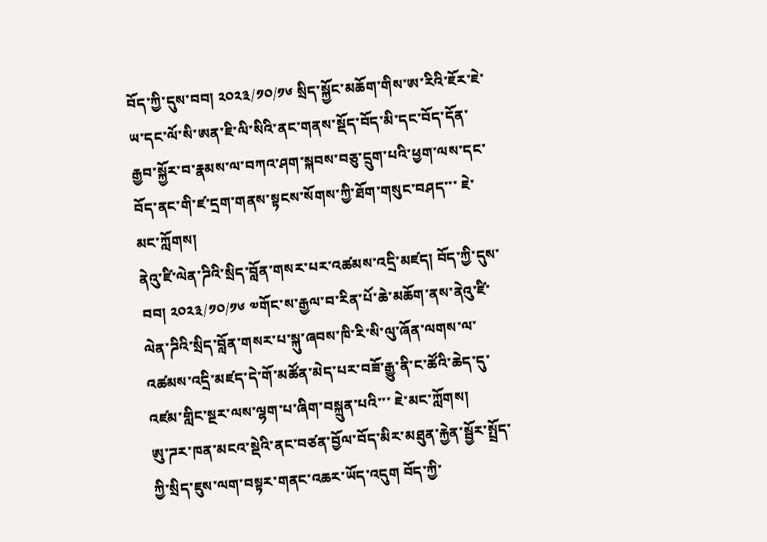བོད་ཀྱི་དུས་བབ། ༢༠༢༣/༡༠/༡༦ སྲིད་སྐྱོང་མཆོག་གིས་ཨ་རིའི་ཇོར་ཇེ་ཡ་དང་ལོ་སི་ཨན་ཇི་ལི་སིའི་ནང་གནས་སྡོད་བོད་མི་དང་བོད་དོན་རྒྱབ་སྐྱོར་བ་རྣམས་ལ་བཀའ་ཤག་སྐབས་བཅུ་དྲུག་པའི་ཕྱག་ལས་དང་བོད་ནང་གི་ཛ་དྲག་གནས་སྟངས་སོགས་ཀྱི་ཐོག་གསུང་བཤད་་་ ཇེ་མང་ཀློགས།
ནེའུ་ཛི་ལེན་ཌིའི་སྲིད་བློན་གསར་པར་འཚམས་འདྲི་མཛད། བོད་ཀྱི་དུས་བབ། ༢༠༢༣/༡༠/༡༦ ༧གོང་ས་རྒྱལ་བ་རིན་པོ་ཆེ་མཆོག་ནས་ནེའུ་ཛི་ལེན་ཌིའི་སྲིད་བློན་གསར་པ་སྐུ་ཞབས་ཁི་རི་སི་ལུ་ཞོན་ལགས་ལ་འཚམས་འདྲི་མཛད་དེ་གོ་མཚོན་མེད་པར་བཟོ་རྒྱུ་ནི་ང་ཚོའི་ཆེད་དུ་འཛམ་གླིང་སྔར་ལས་ལྷག་པ་ཞིག་བསྐྲུན་པའི་་་ ཇེ་མང་ཀློགས།
ཨུ་ཌར་ཁན་མངའ་སྡེའི་ནང་བཙན་བྱོལ་བོད་མིར་མཐུན་རྐྱེན་སྦྱོར་སྤྲོད་ཀྱི་སྲིད་ཇུས་ལག་བསྟར་གནང་འཆར་ཡོད་འདུག བོད་ཀྱི་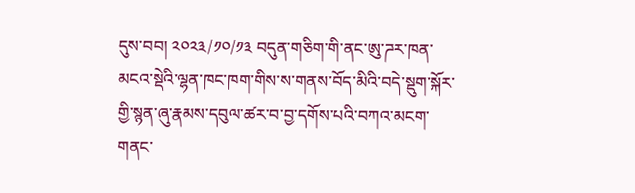དུས་བབ། ༢༠༢༣/༡༠/༡༣ བདུན་གཅིག་གི་ནང་ཨུ་ཌར་ཁན་མངའ་སྡེའི་ལྷན་ཁང་ཁག་གིས་ས་གནས་བོད་མིའི་བདེ་སྡུག་སྐོར་གྱི་སྙན་ཞུ་རྣམས་དབུལ་ཚར་བ་བྱ་དགོས་པའི་བཀའ་མངག་གནང་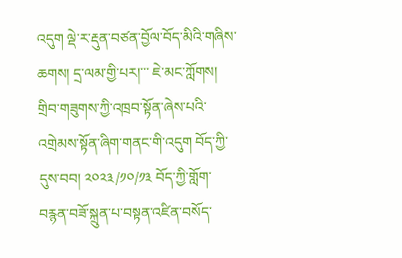འདུག ལྡེ་ར་རྡུན་བཙན་བྱོལ་བོད་མིའི་གཞིས་ཆགས། དྲ་ལམ་གྱི་པར།་་་ ཇེ་མང་ཀློགས།
གྲིབ་གཟུགས་ཀྱི་འཁྲབ་སྟོན་ཞེས་པའི་འགྲེམས་སྟོན་ཞིག་གནང་གི་འདུག བོད་ཀྱི་དུས་བབ། ༢༠༢༣/༡༠/༡༣ བོད་ཀྱི་གློག་བརྙན་བཟོ་སྐྲུན་པ་བསྟན་འཛིན་བསོད་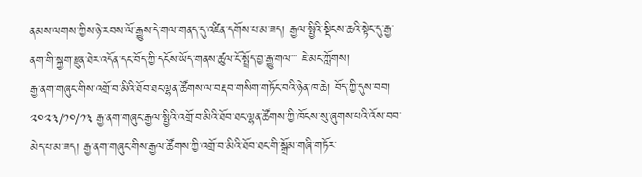ནམས་ལགས་ཀྱིས་ཉེ་རབས་ལོ་རྒྱུས་དེ་གལ་གནད་དུ་འཛིན་དགོས་པ་མ་ཟད། རྒྱལ་སྤྱིའི་སྡིངས་ཆའི་སྟེང་དུ་རྒྱ་ནག་གི་སྐྱག་རྫུན་ཐེར་འདོན་དང་བོད་ཀྱི་དངོས་ཡོད་གནས་ཚུལ་ངོ་སྤྲོད་བྱ་རྒྱུ་གལ་་་ ཇེ་མང་ཀློགས།
རྒྱ་ནག་གཞུང་གིས་འགྲོ་བ་མིའི་ཐོབ་ཐང་ལྷན་ཚོགས་ལ་བརྡབ་གསིག་གཏོང་བའི་ཉེན་ཁ་ཆེ། བོད་ཀྱི་དུས་བབ། ༢༠༢༣/༡༠/༡༣ རྒྱ་ནག་གཞུང་རྒྱལ་སྤྱིའི་འགྲོ་བ་མིའི་ཐོབ་ཐང་ལྷན་ཚོགས་ཀྱི་ཁོངས་སུ་ཞུགས་པའི་འོས་བབ་མེད་པ་མ་ཟད། རྒྱ་ནག་གཞུང་གིས་རྒྱལ་ཚོགས་ཀྱི་འགྲོ་བ་མིའི་ཐོབ་ཐང་གི་སྒྲོམ་གཞི་གཏོར་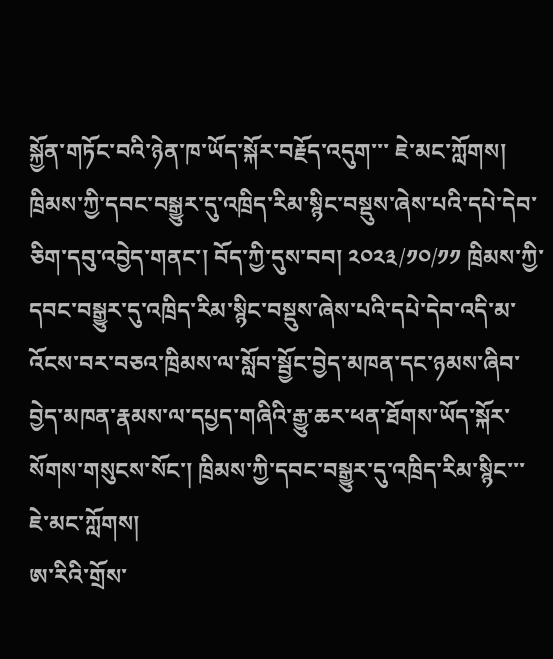སྐྱོན་གཏོང་བའི་ཉེན་ཁ་ཡོད་སྐོར་བརྗོད་འདུག་་་ ཇེ་མང་ཀློགས།
ཁྲིམས་ཀྱི་དབང་བསྒྱུར་དུ་འཁྲིད་རིམ་སྙིང་བསྡུས་ཞེས་པའི་དཔེ་དེབ་ཅིག་དབུ་འབྱེད་གནང་། བོད་ཀྱི་དུས་བབ། ༢༠༢༣/༡༠/༡༡ ཁྲིམས་ཀྱི་དབང་བསྒྱུར་དུ་འཁྲིད་རིམ་སྙིང་བསྡུས་ཞེས་པའི་དཔེ་དེབ་འདི་མ་འོངས་བར་བཅའ་ཁྲིམས་ལ་སློབ་སྦྱོང་བྱེད་མཁན་དང་ཉམས་ཞིབ་བྱེད་མཁན་རྣམས་ལ་དཔྱད་གཞིའི་རྒྱུ་ཆར་ཕན་ཐོགས་ཡོད་སྐོར་སོགས་གསུངས་སོང་། ཁྲིམས་ཀྱི་དབང་བསྒྱུར་དུ་འཁྲིད་རིམ་སྙིང་་་ ཇེ་མང་ཀློགས།
ཨ་རིའི་གྲོས་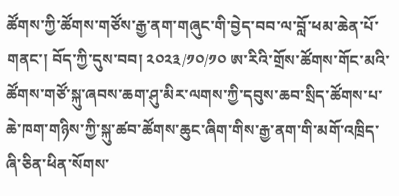ཚོགས་ཀྱི་ཚོགས་གཙོས་རྒྱ་ནག་གཞུང་གི་བྱེད་བབ་ལ་བློ་ཕམ་ཆེན་པོ་གནང་། བོད་ཀྱི་དུས་བབ། ༢༠༢༣/༡༠/༡༠ ཨ་རིའི་གྲོས་ཚོགས་གོང་མའི་ཚོགས་གཙོ་སྐུ་ཞབས་ཆག་ཤུ་མིར་ལགས་ཀྱི་དབུས་ཆབ་སྲིད་ཚོགས་པ་ཆེ་ཁག་གཉིས་ཀྱི་སྐུ་ཚབ་ཚོགས་ཆུང་ཞིག་གིས་རྒྱ་ནག་གི་མགོ་འཁྲིད་ཞི་ཅིན་ཕིན་སོགས་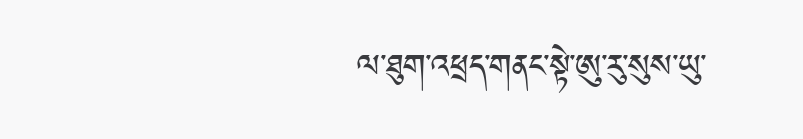ལ་ཐུག་འཕྲད་གནང་སྟེ་ཨུ་རུ་སུས་ཡུ་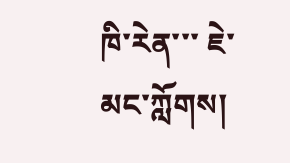ཁི་རེན་་་ ཇེ་མང་ཀློགས།